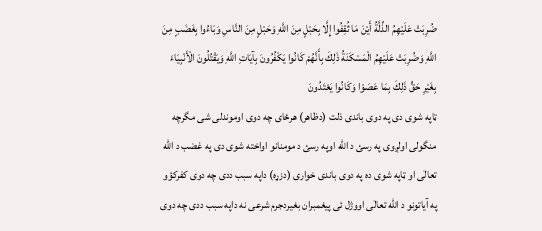ضُرِبَتْ عَلَيْهِمُ الذِّلَّةُ أَيْنَ مَا ثُقِفُوا إِلَّا بِحَبْلٍ مِنَ اللَّهِ وَحَبْلٍ مِنَ النَّاسِ وَبَاءُوا بِغَضَبٍ مِنَ اللَّهِ وَضُرِبَتْ عَلَيْهِمُ الْمَسْكَنَةُ ذَلِكَ بِأَنَّهُمْ كَانُوا يَكْفُرُونَ بِآيَاتِ اللَّهِ وَيَقْتُلُونَ الْأَنْبِيَاءَ بِغَيْرِ حَقٍّ ذَلِكَ بِمَا عَصَوْا وَكَانُوا يَعْتَدُونَ
ټاپه شوی دی په دوی باندی ذلت (دظاهر) هرځای چه دوی اوموندلی شی مگرچه منگولی اولږوی په رسئ د اللّه اوپه رسئ د مومنانو اواخته شوی دی په غضب د اللّه تعالٰی او ټاپه شوی ده په دوی باندی خواری (دزړه) داپه سبب ددی چه دوی کفرکؤو په آیاتونو د اللّه تعالٰی اووژل ئی پیغمبران بغیردجرم شرعی نه داپه سبب ددی چه دوی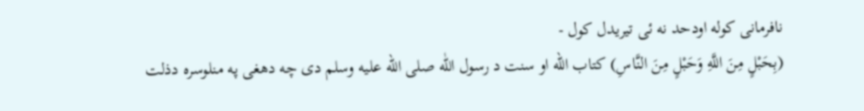نافرمانی کوله اودحد نه ئی تیریدل کول -
(بِحَبْلٍ مِنَ اللَّهِ وَحَبْلٍ مِنَ النَّاسِ) کتاب اللّه او سنت د رسول اللّٰه صلى الله عليه وسلم دی چه دهغی په منلوسره دذلت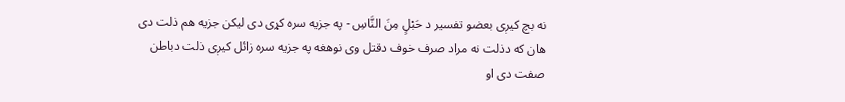نه بچ کیږی بعضو تفسیر د حَبْلٍ مِنَ النَّاسِ - په جزیه سره کړی دی لیکن جزیه هم ذلت دی هان که دذلت نه مراد صرف خوف دقتل وی نوهغه په جزیه سره زائل کیږی ذلت دباطن صفت دی او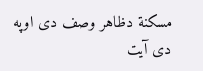مسکنة دظاهر وصف دی اوپه دی آیت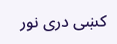کښی دری نور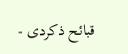قبائح ذکردی -